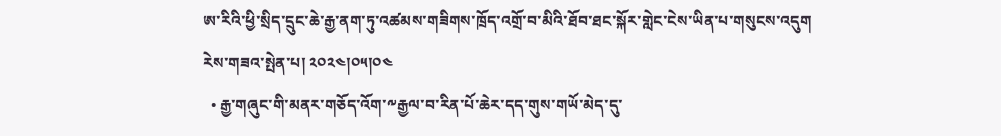ཨ་རིའི་ཕྱི་སྲིད་དྲུང་ཆེ་རྒྱ་ནག་ཏུ་འཚམས་གཟིགས་ཁྲོད་འགྲོ་བ་མིའི་ཐོབ་ཐང་སྐོར་གླེང་ངེས་ཡིན་པ་གསུངས་འདུག
རེས་གཟའ་སྤེན་པ། ༢༠༢༤།༠༥།༠༤
  • རྒྱ་གཞུང་གི་མནར་གཅོད་འོག་༸རྒྱལ་བ་རིན་པོ་ཆེར་དད་གུས་གཡོ་མེད་དུ་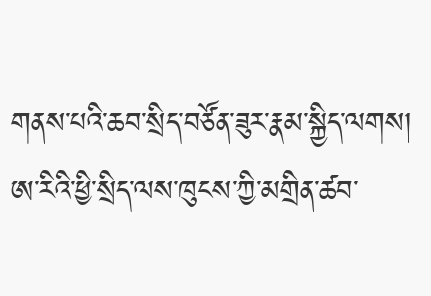གནས་པའི་ཆབ་སྲིད་བཙོན་ཟུར་རྣམ་སྐྱིད་ལགས།
ཨ་རིའི་ཕྱི་སྲིད་ལས་ཁུངས་ཀྱི་མགྲིན་ཚབ་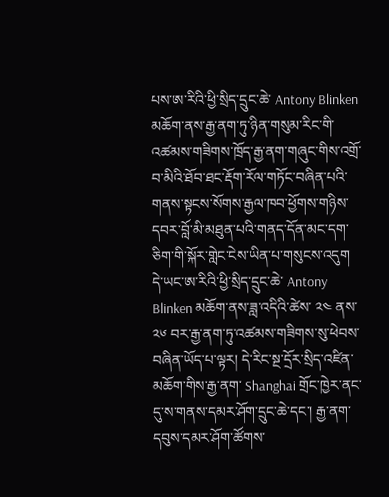པས་ཨ་རིའི་ཕྱི་སྲིད་དྲུང་ཆེ་ Antony Blinken མཆོག་ནས་རྒྱ་ནག་ཏུ་ཉིན་གསུམ་རིང་གི་འཚམས་གཟིགས་ཁྲོད་རྒྱ་ནག་གཞུང་གིས་འགྲོ་བ་མིའི་ཐོབ་ཐང་རྡོག་རོལ་གཏོང་བཞིན་པའི་གནས་སྟངས་སོགས་རྒྱལ་ཁབ་ཕྱོགས་གཉིས་དབར་བློ་མི་མཐུན་པའི་གནད་དོན་མང་དག་ཅིག་གི་སྐོར་གླེང་ངེས་ཡིན་པ་གསུངས་འདུག
དེ་ཡང་ཨ་རིའི་ཕྱི་སྲིད་དྲུང་ཆེ་ Antony Blinken མཆོག་ནས་ཟླ་འདིའི་ཚེས་ ༢༤ ནས་ ༢༦ བར་རྒྱ་ནག་ཏུ་འཚམས་གཟིགས་སུ་ཕེབས་བཞིན་ཡོད་པ་ལྟར། དེ་རིང་སྔ་དྲོར་སྲིད་འཛིན་མཆོག་གིས་རྒྱ་ནག་ Shanghai གྲོང་ཁྱེར་ནང་དུ་ས་གནས་དམར་ཤོག་དྲུང་ཆེ་དང་། རྒྱ་ནག་དབུས་དམར་ཤོག་ཚོགས་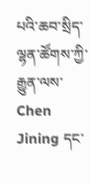པའི་ཆབ་སྲིད་ལྷན་ཚོགས་ཀྱི་རྒྱུན་ལས་ Chen Jining དང་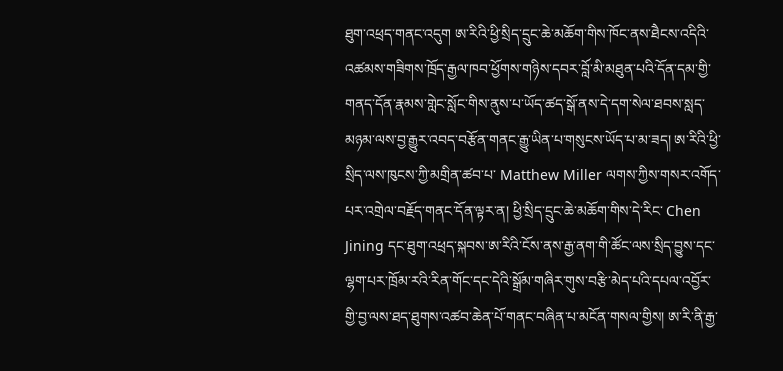ཐུག་འཕྲད་གནང་འདུག ཨ་རིའི་ཕྱི་སྲིད་དྲུང་ཆེ་མཆོག་གིས་ཁོང་ནས་ཐཻངས་འདིའི་འཚམས་གཟིགས་ཁྲོད་རྒྱལ་ཁབ་ཕྱོགས་གཉིས་དབར་བློ་མི་མཐུན་པའི་དོན་དམ་གྱི་གནད་དོན་རྣམས་གླེང་སློང་གིས་ནུས་པ་ཡོད་ཚད་སྒོ་ནས་དེ་དག་སེལ་ཐབས་སླད་མཉམ་ལས་བྱ་རྒྱུར་འབད་བརྩོན་གནང་རྒྱུ་ཡིན་པ་གསུངས་ཡོད་པ་མ་ཟད། ཨ་རིའི་ཕྱི་སྲིད་ལས་ཁུངས་ཀྱི་མགྲིན་ཚབ་པ་ Matthew Miller ལགས་ཀྱིས་གསར་འགོད་པར་འགྲེལ་བརྗོད་གནང་དོན་ལྟར་ན། ཕྱི་སྲིད་དྲུང་ཆེ་མཆོག་གིས་དེ་རིང་ Chen Jining དང་ཐུག་འཕྲད་སྐབས་ཨ་རིའི་ངོས་ནས་རྒྱ་ནག་གི་ཚོང་ལས་སྲིད་བྱུས་དང་ལྷག་པར་ཁྲོམ་རའི་རིན་གོང་དང་དེའི་སྒྲོམ་གཞིར་གུས་བརྩི་མེད་པའི་དཔལ་འབྱོར་གྱི་བྱ་ལས་ཐད་ཐུགས་འཚབ་ཆེན་པོ་གནང་བཞིན་པ་མངོན་གསལ་གྱིས། ཨ་རི་ནི་རྒྱ་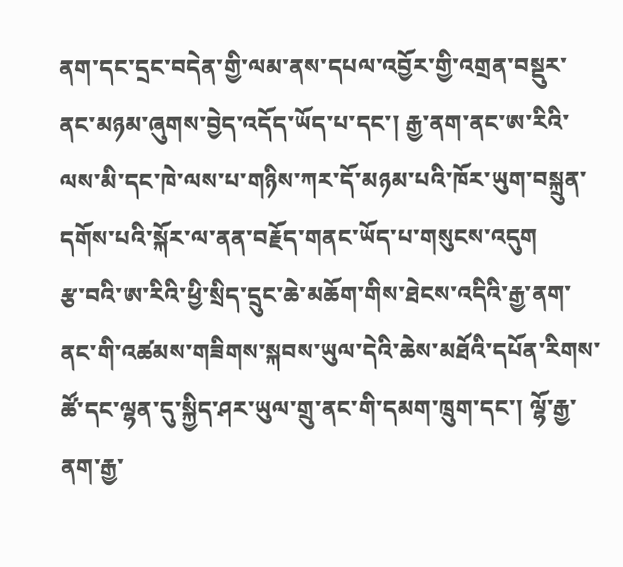ནག་དང་དྲང་བདེན་གྱི་ལམ་ནས་དཔལ་འབྱོར་གྱི་འགྲན་བསྡུར་ནང་མཉམ་ཞུགས་བྱེད་འདོད་ཡོད་པ་དང་། རྒྱ་ནག་ནང་ཨ་རིའི་ལས་མི་དང་ཁེ་ལས་པ་གཉིས་ཀར་དོ་མཉམ་པའི་ཁོར་ཡུག་བསྐྲུན་དགོས་པའི་སྐོར་ལ་ནན་བརྗོད་གནང་ཡོད་པ་གསུངས་འདུག
རྩ་བའི་ཨ་རིའི་ཕྱི་སྲིད་དྲུང་ཆེ་མཆོག་གིས་ཐེངས་འདིའི་རྒྱ་ནག་ནང་གི་འཚམས་གཟིགས་སྐབས་ཡུལ་དེའི་ཆེས་མཐོའི་དཔོན་རིགས་ཚོ་དང་ལྷན་དུ་སྐྱིད་ཤར་ཡུལ་གྲུ་ནང་གི་དམག་ཁྲུག་དང་། ལྷོ་རྒྱ་ནག་རྒྱ་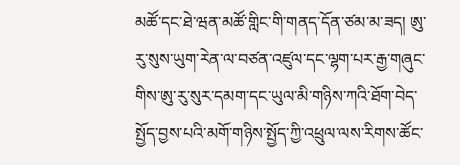མཚོ་དང་ཐེ་ཝན་མཚོ་གླིང་གི་གནད་དོན་ཙམ་མ་ཟད། ཨུ་རུ་སུས་ཡུག་རེན་ལ་བཙན་འཛུལ་དང་ལྷག་པར་རྒྱ་གཞུང་གིས་ཨུ་རུ་སུར་དམག་དང་ཡུལ་མི་གཉིས་ཀའི་ཐོག་བེད་སྤྱོད་བྱས་པའི་མགོ་གཉིས་སྤྱོད་ཀྱི་འཕྲུལ་ལས་རིགས་ཚོང་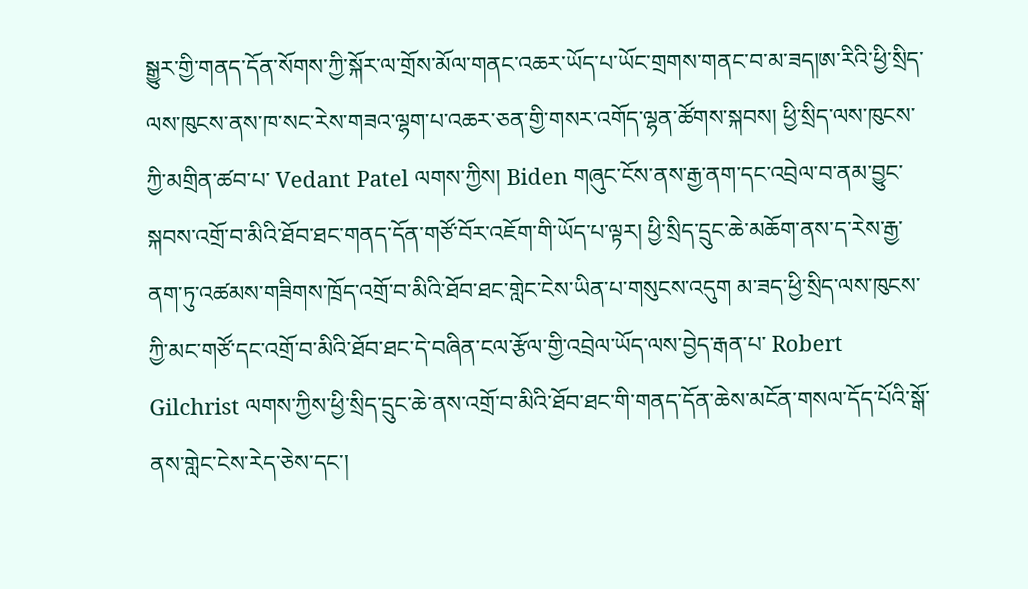སྒྱུར་གྱི་གནད་དོན་སོགས་ཀྱི་སྐོར་ལ་གྲོས་མོལ་གནང་འཆར་ཡོད་པ་ཡོང་གྲགས་གནང་བ་མ་ཟད།ཨ་རིའི་ཕྱི་སྲིད་ལས་ཁུངས་ནས་ཁ་སང་རེས་གཟའ་ལྷག་པ་འཆར་ཅན་གྱི་གསར་འགོད་ལྷན་ཚོགས་སྐབས། ཕྱི་སྲིད་ལས་ཁུངས་ཀྱི་མགྲིན་ཚབ་པ་ Vedant Patel ལགས་ཀྱིས། Biden གཞུང་ངོས་ནས་རྒྱ་ནག་དང་འབྲེལ་བ་ནམ་བྱུང་སྐབས་འགྲོ་བ་མིའི་ཐོབ་ཐང་གནད་དོན་གཙོ་བོར་འཇོག་གི་ཡོད་པ་ལྟར། ཕྱི་སྲིད་དྲུང་ཆེ་མཆོག་ནས་ད་རེས་རྒྱ་ནག་ཏུ་འཚམས་གཟིགས་ཁྲོད་འགྲོ་བ་མིའི་ཐོབ་ཐང་གླེང་ངེས་ཡིན་པ་གསུངས་འདུག མ་ཟད་ཕྱི་སྲིད་ལས་ཁུངས་ཀྱི་མང་གཙོ་དང་འགྲོ་བ་མིའི་ཐོབ་ཐང་དེ་བཞིན་ངལ་རྩོལ་གྱི་འབྲེལ་ཡོད་ལས་བྱེད་རྒན་པ་ Robert Gilchrist ལགས་ཀྱིས་ཕྱི་སྲིད་དྲུང་ཆེ་ནས་འགྲོ་བ་མིའི་ཐོབ་ཐང་གི་གནད་དོན་ཆེས་མངོན་གསལ་དོད་པོའི་སྒོ་ནས་གླེང་ངེས་རེད་ཅེས་དང་།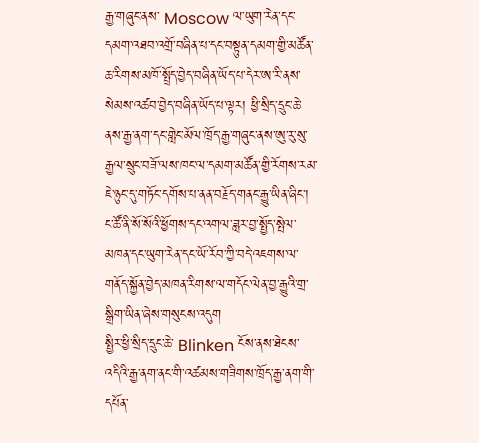རྒྱ་གཞུང་ནས་ Moscow ལ་ཡུག་རེན་དང་དམག་འཐབ་འགྲོ་བཞིན་པ་དང་བསྟུན་དམག་གྱི་མཚོན་ཆ་རིགས་མཁོ་སྤྲོད་བྱེད་བཞིན་ཡོད་པ་དེར་ཨ་རི་ནས་སེམས་འཚབ་བྱེད་བཞིན་ཡོད་པ་ལྟར། ཕྱི་སྲིད་དྲུང་ཆེ་ནས་རྒྱ་ནག་དང་གླེང་མོལ་ཁྲོད་རྒྱ་གཞུང་ནས་ཨུ་རུ་སུ་རྒྱལ་སྲུང་བཟོ་ལས་ཁང་ལ་དམག་མཚོན་གྱི་རོགས་རམ་ཇེ་ཉུང་དུ་གཏོང་དགོས་པ་ནན་བརྗོད་གནང་རྒྱུ་ཡིན་ཞིང་། ང་ཚོ་ནི་སོ་སོའི་ཕྱོགས་དང་འགལ་ཟླར་བྱ་སྤྱོད་སྤེལ་མཁན་དང་ཡུག་རེན་དང་ཡོ་རོབ་ཀྱི་བདེ་འཇགས་ལ་གནོད་སྐྱོན་བྱེད་མཁན་རིགས་ལ་གདོང་ལེན་བྱ་རྒྱུའི་གྲ་སྒྲིག་ཡིན་ཞེས་གསུངས་འདུག
སྤྱིར་ཕྱི་སྲིད་དྲུང་ཆེ་ Blinken ངོས་ནས་ཐེངས་འདིའི་རྒྱ་ནག་ནང་གི་འཚམས་གཟིགས་ཁྲོད་རྒྱ་ནག་གི་དཔོན་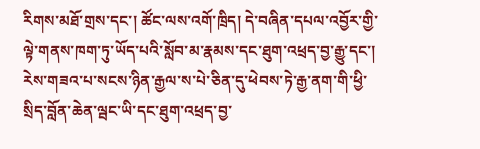རིགས་མཐོ་གྲས་དང་། ཚོང་ལས་འགོ་ཁྲིད། དེ་བཞིན་དཔལ་འབྱོར་གྱི་ལྟེ་གནས་ཁག་ཏུ་ཡོད་པའི་སློབ་མ་རྣམས་དང་ཐུག་འཕྲད་བྱ་རྒྱུ་དང་། རེས་གཟའ་པ་སངས་ཉིན་རྒྱལ་ས་པེ་ཅིན་དུ་ཕེབས་ཏེ་རྒྱ་ནག་གི་ཕྱི་སྲིད་བློན་ཆེན་ལྦང་ཡི་དང་ཐུག་འཕྲད་བྱ་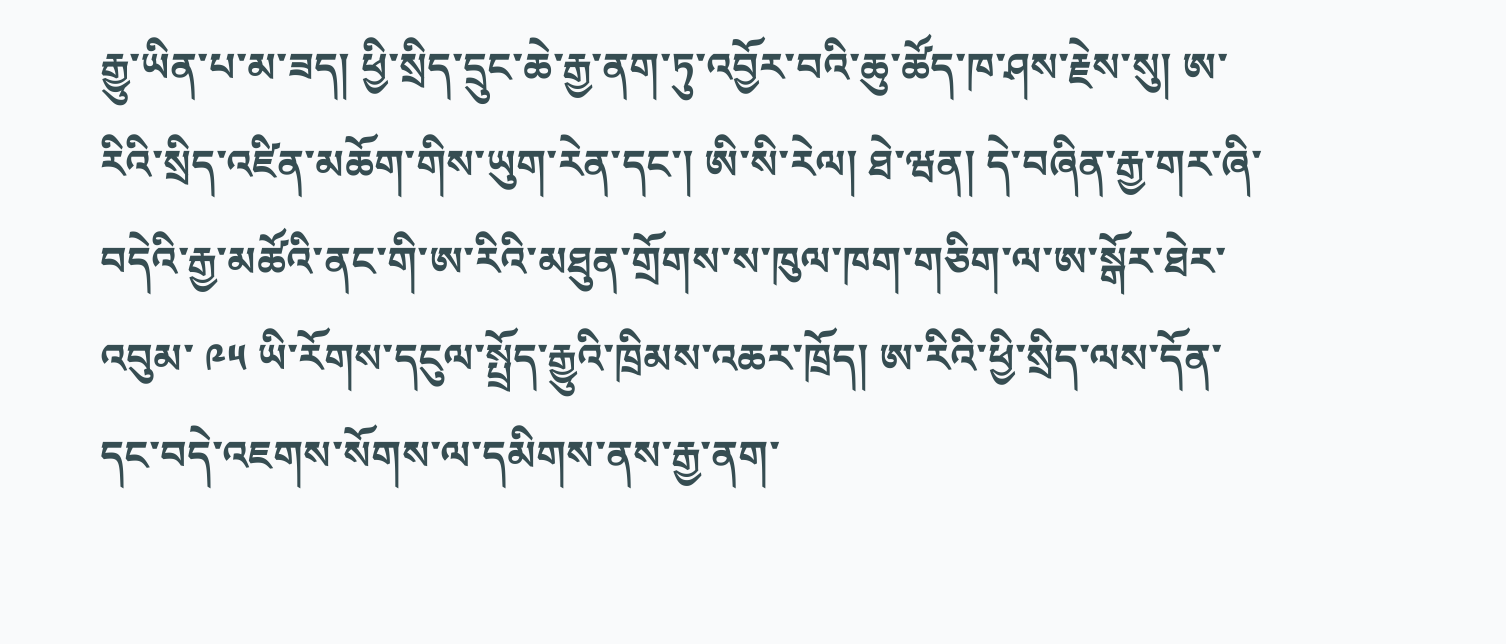རྒྱུ་ཡིན་པ་མ་ཟད། ཕྱི་སྲིད་དྲུང་ཆེ་རྒྱ་ནག་ཏུ་འབྱོར་བའི་ཆུ་ཚོད་ཁ་ཤས་རྗེས་སུ། ཨ་རིའི་སྲིད་འཛིན་མཆོག་གིས་ཡུག་རེན་དང་། ཨི་སི་རེལ། ཐེ་ཝན། དེ་བཞིན་རྒྱ་གར་ཞི་བདེའི་རྒྱ་མཚོའི་ནང་གི་ཨ་རིའི་མཐུན་གྲོགས་ས་ཁུལ་ཁག་གཅིག་ལ་ཨ་སྒོར་ཐེར་འབུམ་ ༩༥ ཡི་རོགས་དངུལ་སྤྲོད་རྒྱུའི་ཁྲིམས་འཆར་ཁྲོད། ཨ་རིའི་ཕྱི་སྲིད་ལས་དོན་དང་བདེ་འཇགས་སོགས་ལ་དམིགས་ནས་རྒྱ་ནག་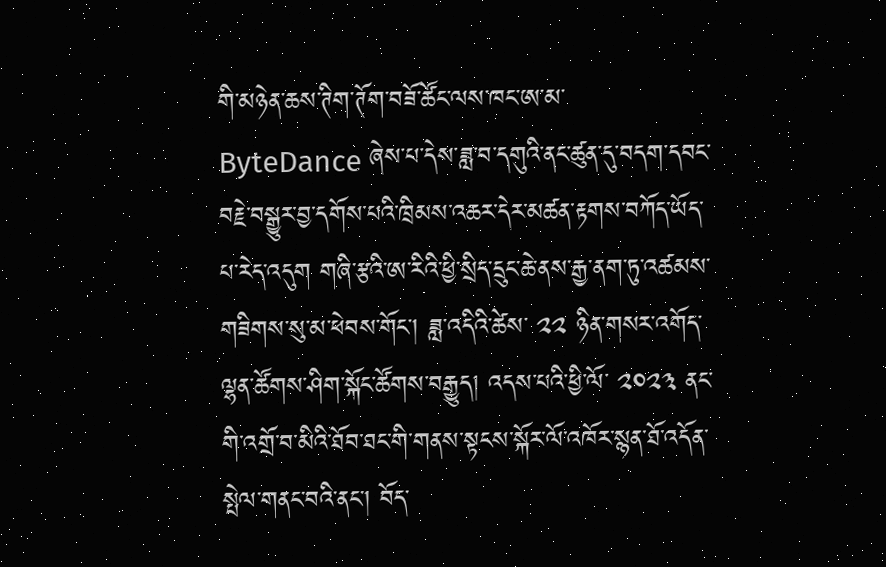གི་མཉེན་ཆས་ཊིག་ཊོག་བཟོ་ཚོང་ལས་ཁང་ཨ་མ་ ByteDance ཞེས་པ་དེས་ཟླ་བ་དགུའི་ནང་ཚུན་དུ་བདག་དབང་བརྗེ་བསྒྱུར་བྱ་དགོས་པའི་ཁྲིམས་འཆར་དེར་མཚན་རྟགས་བཀོད་ཡོད་པ་རེད་འདུག གཞི་རྩའི་ཨ་རིའི་ཕྱི་སྲིད་དྲུང་ཆེ་ནས་རྒྱ་ནག་ཏུ་འཚམས་གཟིགས་སུ་མ་ཕེབས་གོང་། ཟླ་འདིའི་ཚེས་ ༢༢ ཉིན་གསར་འགོད་ལྷན་ཚོགས་ཤིག་སྐོང་ཚོགས་བརྒྱུད། འདས་པའི་ཕྱི་ལོ་ ༢༠༢༣ ནང་གི་འགྲོ་བ་མིའི་ཐོབ་ཐང་གི་གནས་སྟངས་སྐོར་ལོ་འཁོར་སྙན་ཐོ་འདོན་སྤེལ་གནང་བའི་ནང་། བོད་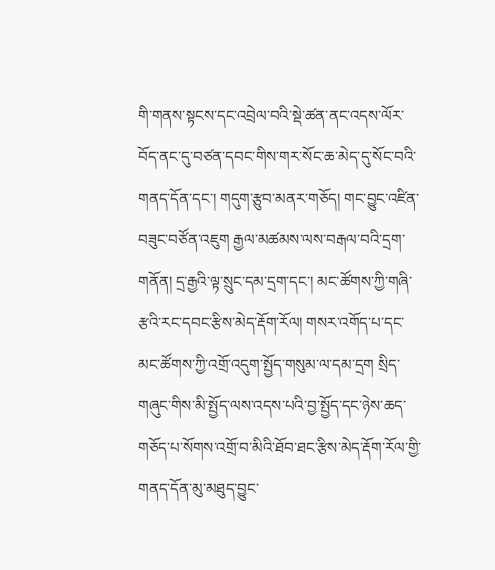གི་གནས་སྟངས་དང་འབྲེལ་བའི་སྡེ་ཚན་ནང་འདས་ལོར་བོད་ནང་དུ་བཙན་དབང་གིས་གར་སོང་ཆ་མེད་དུ་སོང་བའི་གནད་དོན་དང་། གདུག་རྩུབ་མནར་གཅོད། གང་བྱུང་འཛིན་བཟུང་བཙོན་འཇུག རྒྱལ་མཚམས་ལས་བརྒལ་བའི་དྲག་གནོན། དྲ་རྒྱའི་ལྟ་སྲུང་དམ་དྲག་དང་། མང་ཚོགས་ཀྱི་གཞི་རྩའི་རང་དབང་རྩིས་མེད་རྡོག་རོལ། གསར་འགོད་པ་དང་མང་ཚོགས་ཀྱི་འགྲོ་འདུག་སྤྱོད་གསུམ་ལ་དམ་དྲག སྲིད་གཞུང་གིས་མི་སྤྱོད་ལས་འདས་པའི་བྱ་སྤྱོད་དང་ཉེས་ཆད་གཅོད་པ་སོགས་འགྲོ་བ་མིའི་ཐོབ་ཐང་རྩིས་མེད་རྡོག་རོལ་གྱི་གནད་དོན་མུ་མཐུད་བྱུང་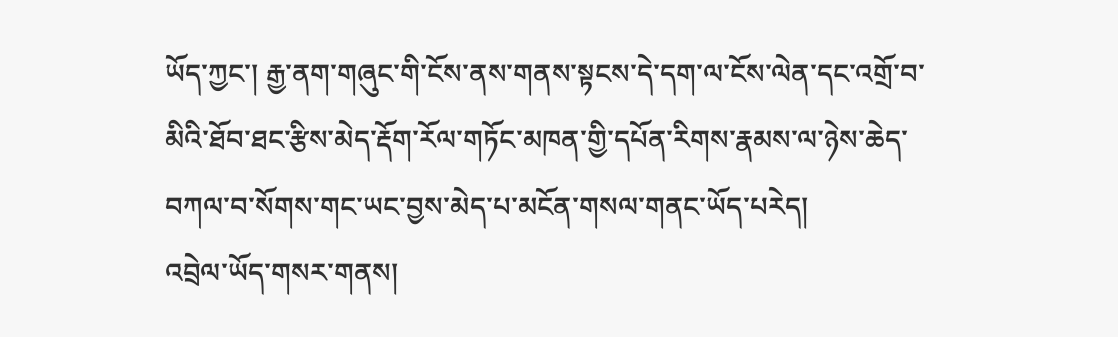ཡོད་ཀྱང་། རྒྱ་ནག་གཞུང་གི་ངོས་ནས་གནས་སྟངས་དེ་དག་ལ་ངོས་ལེན་དང་འགྲོ་བ་མིའི་ཐོབ་ཐང་རྩིས་མེད་རྡོག་རོལ་གཏོང་མཁན་གྱི་དཔོན་རིགས་རྣམས་ལ་ཉེས་ཆེད་བཀལ་བ་སོགས་གང་ཡང་བྱས་མེད་པ་མངོན་གསལ་གནང་ཡོད་པརེད།
འབྲེལ་ཡོད་གསར་གནས།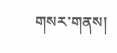གསར་གནས།